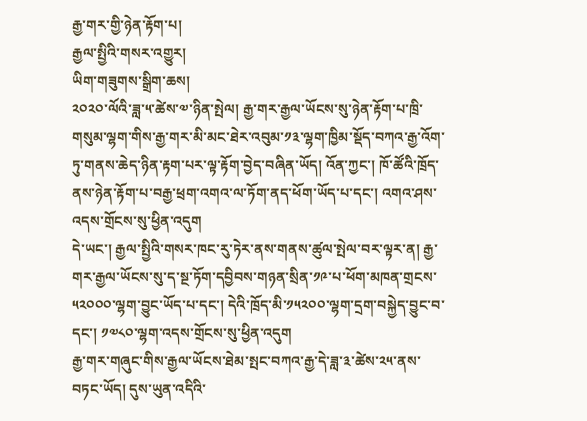རྒྱ་གར་གྱི་ཉེན་རྟོག་པ།
རྒྱལ་སྤྱིའི་གསར་འགྱུར།
ཡིག་གཟུགས་སྒྲིག་ཆས།
༢༠༢༠་ལོའི་ཟླ་༥་ཚེས་༧་ཉིན་སྤེལ། རྒྱ་གར་རྒྱལ་ཡོངས་སུ་ཉེན་རྟོག་པ་ཁྲི་གསུམ་ལྷག་གིས་རྒྱ་གར་མི་མང་ཐེར་འབུམ་༡༣་ལྷག་ཁྱིམ་སྡོད་བཀའ་རྒྱ་འོག་ཏུ་གནས་ཆེད་ཉིན་རྟག་པར་ལྟ་རྟོག་བྱེད་བཞིན་ཡོད། འོན་ཀྱང་། ཁོ་ཚོའི་ཁྲོད་ནས་ཉེན་རྟོག་པ་བརྒྱ་ཕྲག་འགའ་ལ་ཏོག་ནད་ཕོག་ཡོད་པ་དང་། འགའ་ཤས་འདས་གྲོངས་སུ་ཕྱིན་འདུག
དེ་ཡང་། རྒྱལ་སྤྱིའི་གསར་ཁང་རུ་ཏེར་ནས་གནས་ཚུལ་སྤེལ་བར་ལྟར་ན། རྒྱ་གར་རྒྱལ་ཡོངས་སུ་ད་སྔ་ཏོག་དབྱིབས་གཉན་སྲིན་༡༩་པ་ཕོག་མཁན་གྲངས་༥༢༠༠༠་ལྷག་བྱུང་ཡོད་པ་དང་། དེའི་ཁྲོད་མི་༡༥༢༠༠་ལྷག་དྲག་བསྐྱེད་བྱུང་བ་དང་། ༡༧༨༠་ལྷག་འདས་གྲོངས་སུ་ཕྱིན་འདུག
རྒྱ་གར་གཞུང་གིས་རྒྱལ་ཡོངས་ཐེམ་སྤང་བཀའ་རྒྱ་དེ་ཟླ་༣་ཚེས་༢༥་ནས་བཏང་ཡོད། དུས་ཡུན་འདིའི་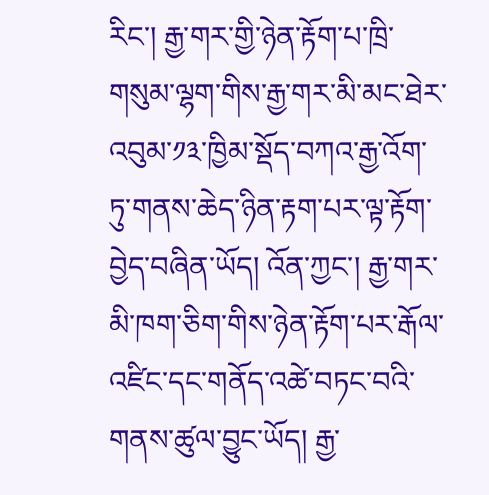རིང་། རྒྱ་གར་གྱི་ཉེན་རྟོག་པ་ཁྲི་གསུམ་ལྷག་གིས་རྒྱ་གར་མི་མང་ཐེར་འབུམ་༡༣་ཁྱིམ་སྡོད་བཀའ་རྒྱ་འོག་ཏུ་གནས་ཆེད་ཉིན་རྟག་པར་ལྟ་རྟོག་བྱེད་བཞིན་ཡོད། འོན་ཀྱང་། རྒྱ་གར་མི་ཁག་ཅིག་གིས་ཉེན་རྟོག་པར་རྒོལ་འཛིང་དང་གནོད་འཚེ་བཏང་བའི་གནས་ཚུལ་བྱུང་ཡོད། རྒྱ་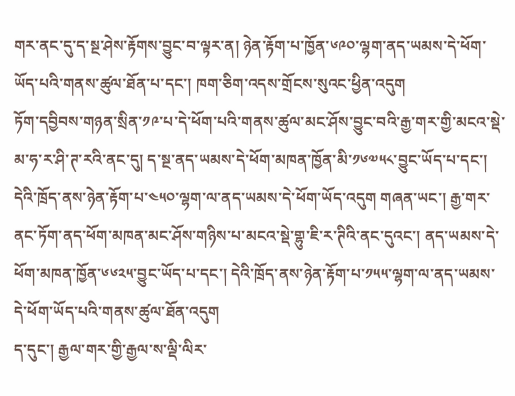གར་ནང་དུ་ད་སྔ་ཤེས་རྟོགས་བྱུང་བ་ལྟར་ན། ཉེན་རྟོག་པ་ཁྱོན་༦༩༠་ལྷག་ནད་ཡམས་དེ་ཕོག་ཡོད་པའི་གནས་ཚུལ་ཐོན་པ་དང་། ཁག་ཅིག་འདས་གྲོངས་སུའང་ཕྱིན་འདུག
ཏོག་དབྱིབས་གཉན་སྲིན་༡༩་པ་དེ་ཕོག་པའི་གནས་ཚུལ་མང་ཤོས་བྱུང་བའི་རྒྱ་གར་གྱི་མངའ་སྡེ་མ་ཧ་ར་ཤི་ཊ་རའི་ནང་དུ། ད་སྔ་ནད་ཡམས་དེ་ཕོག་མཁན་ཁྱོན་མི་༡༦༧༥༨་བྱུང་ཡོད་པ་དང་། དེའི་ཁྲོད་ནས་ཉེན་རྟོག་པ་༤༥༠་ལྷག་ལ་ནད་ཡམས་དེ་ཕོག་ཡོད་འདུག གཞན་ཡང་། རྒྱ་གར་ནང་ཏོག་ནད་ཕོག་མཁན་མང་ཤོས་གཉིས་པ་མངའ་སྡེ་གྷུ་ཇི་ར་ཊིའི་ནང་དུའང་། ནད་ཡམས་དེ་ཕོག་མཁན་ཁྱོན་༦༦༢༥་བྱུང་ཡོད་པ་དང་། དེའི་ཁྲོད་ནས་ཉེན་རྟོག་པ་༡༥༥་ལྷག་ལ་ནད་ཡམས་དེ་ཕོག་ཡོད་པའི་གནས་ཚུལ་ཐོན་འདུག
ད་དུང་། རྒྱལ་གར་གྱི་རྒྱལ་ས་ལྡི་ལིར་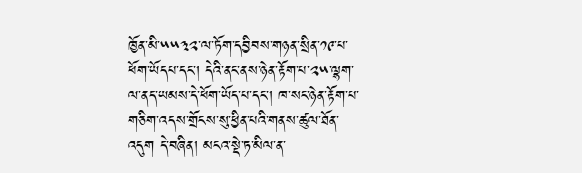ཁྱོན་མི་༥༥༣༢་ལ་ཏོག་དབྱིབས་གཉན་སྲིན་༡༩་པ་ཕོག་ཡོདཔ་དང་། དེའི་ནང་ནས་ཉེན་རྟོག་པ་༢༥་ལྷག་ལ་ནད་ཡམས་དེ་ཕོག་ཡོད་པ་དང་། ཁ་སང་ཉེན་རྟོག་པ་གཅིག་འདས་གྲོངས་སུ་ཕྱིན་པའི་གནས་ཚུལ་ཐོན་འདུག དེ་བཞིན། མངའ་སྡེ་ཏ་མིལ་ན་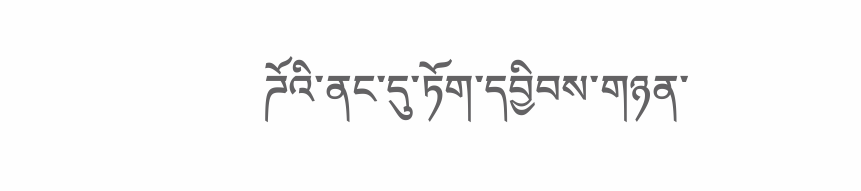ཌོའི་ནང་དུ་ཏོག་དབྱིབས་གཉན་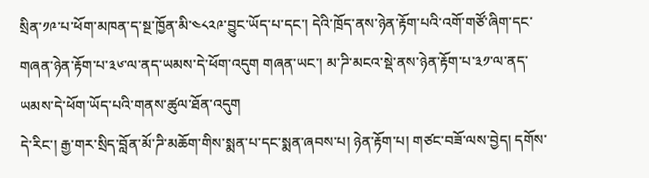སྲིན་༡༩་པ་ཕོག་མཁན་ད་སྔ་ཁྱོན་མི་༤༨༢༩་བྱུང་ཡོད་པ་དང་། དེའི་ཁྲོད་ནས་ཉེན་རྟོག་པའི་འགོ་གཙོ་ཞིག་དང་གཞན་ཉེན་རྟོག་པ་༣༦་ལ་ནད་ཡམས་དེ་ཕོག་འདུག གཞན་ཡང་། མ་ཌི་མངའ་སྡེ་ནས་ཉེན་རྟོག་པ་༣༡་ལ་ནད་ཡམས་དེ་ཕོག་ཡོད་པའི་གནས་ཚུལ་ཐོན་འདུག
དེ་རིང་། རྒྱ་གར་སྲིད་བློན་མོ་ཌི་མཆོག་གིས་སྨན་པ་དང་སྨན་ཞབས་པ། ཉེན་རྟོག་པ། གཙང་བཟོ་ལས་བྱེད། དགོས་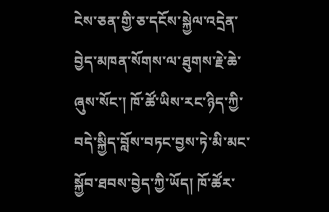ངེས་ཅན་གྱི་ཅ་དངོས་སྐྱེལ་འདྲེན་བྱེད་མཁན་སོགས་ལ་ཐུགས་རྗེ་ཆེ་ཞུས་སོང་། ཁོ་ཚོ་ཡིས་རང་ཉིད་ཀྱི་བདེ་སྐྱིད་བློས་བཏང་བྱས་ཏེ་མི་མང་སྐྱོབ་ཐབས་བྱེད་ཀྱི་ཡོད། ཁོ་ཚོར་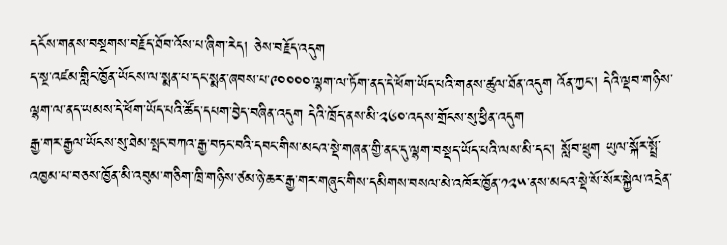དངོས་གནས་བསྔགས་བརྗོད་ཐོབ་འོས་པ་ཞིག་རེད། ཅེས་བརྗོད་འདུག
ད་སྔ་འཛམ་གླིང་ཁྱོན་ཡོངས་ལ་སྨན་པ་དང་སྨན་ཞབས་པ་༩༠༠༠༠་ལྷག་ལ་ཏོག་ནད་དེ་ཕོག་ཡོད་པའི་གནས་ཚུལ་ཐོན་འདུག འོན་ཀྱང་། དེའི་ལྡབ་གཉིས་ལྷག་ལ་ནད་ཡམས་དེ་ཕོག་ཡོད་པའི་ཚོད་དཔག་བྱེད་བཞིན་འདུག དེའི་ཁྲོད་ནས་མི་༢༦༠་འདས་གྲོངས་སུ་ཕྱིན་འདུག
རྒྱ་གར་རྒྱལ་ཡོངས་སུ་ཐེམ་སྤང་བཀའ་རྒྱ་བཏང་བའི་དབང་གིས་མངའ་སྡེ་གཞན་གྱི་ནང་དུ་ལྷག་བསྡད་ཡོད་པའི་ལས་མི་དང་། སློབ་ཕྲུག ཡུལ་སྐོར་སྤྲོ་འཁྱམ་པ་བཅས་ཁྱོན་མི་འབུམ་གཅིག་ཁྲི་གཉིས་ཙམ་ཉེ་ཆར་རྒྱ་གར་གཞུང་གིས་དམིགས་བསལ་མེ་འཁོར་ཁྱོན་༡༢༥་ནས་མངའ་སྡེ་སོ་སོར་སྐྱེལ་འདྲེན་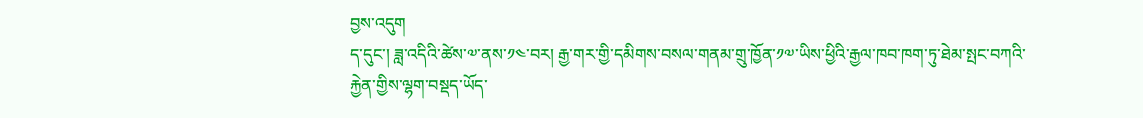བྱས་འདུག
ད་དུང་། ཟླ་འདིའི་ཚེས་༧་ནས་༡༤་བར། རྒྱ་གར་གྱི་དམིགས་བསལ་གནམ་གྲུ་ཁྱོན་༡༧་ཡིས་ཕྱིའི་རྒྱལ་ཁབ་ཁག་ཏུ་ཐེམ་སྤང་བཀའི་རྐྱེན་གྱིས་ལྷག་བསྡད་ཡོད་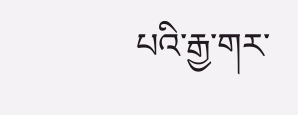པའི་རྒྱ་གར་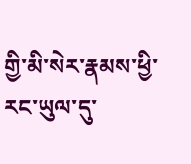གྱི་མི་སེར་རྣམས་ཕྱི་རང་ཡུལ་དུ་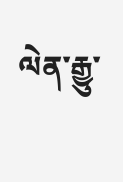ལེན་རྒྱུ་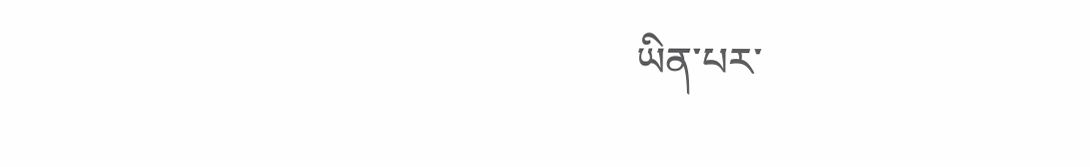ཡིན་པར་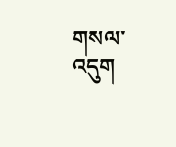གསལ་འདུག